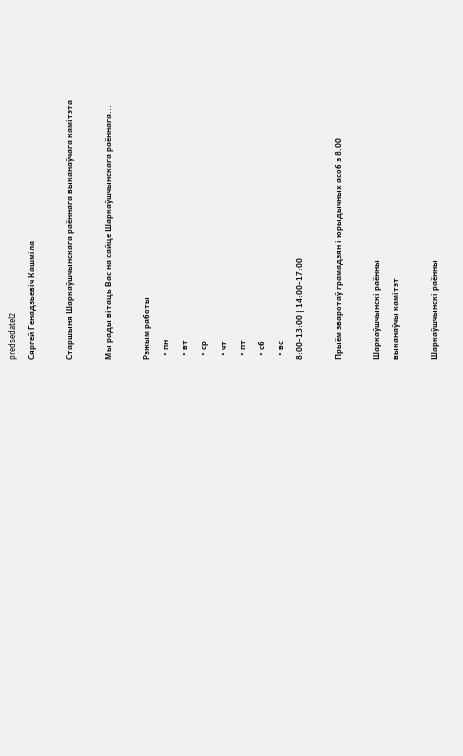predsedatel2
Сяргей Генадзьевіч Кашміла

Старшыня Шаркаўшчынскага раённага выканаўчага камітэта

Мы рады вітаць Вас на сайце Шаркаўшчынскага раённага...

Рэжым работы
  • пн
  • вт
  • ср
  • чт
  • пт
  • сб
  • вс
8:00-13:00 | 14:00-17:00

Прыём зваротаў грамадзян і юрыдычных асоб з 8.00

Шаркаўшчынскі раённы
выканаўчы камітэт

Шаркаўшчынскі раённы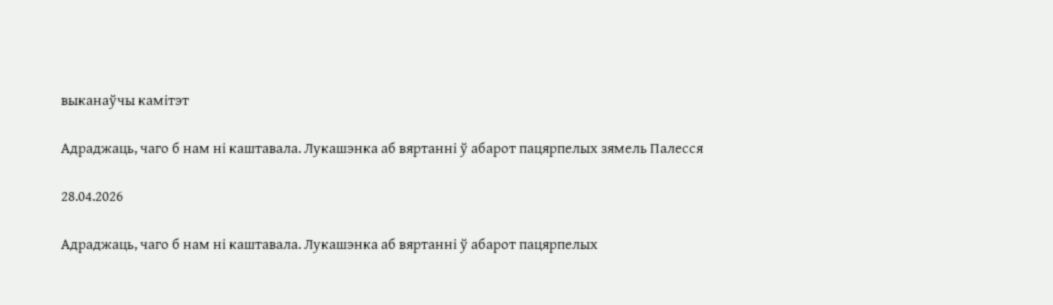выканаўчы камітэт

Адраджаць, чаго б нам ні каштавала. Лукашэнка аб вяртанні ў абарот пацярпелых зямель Палесся

28.04.2026

Адраджаць, чаго б нам ні каштавала. Лукашэнка аб вяртанні ў абарот пацярпелых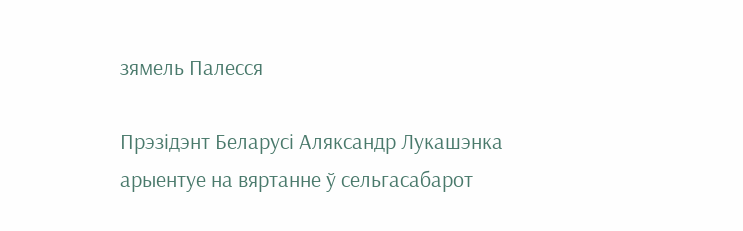зямель Палесся

Прэзідэнт Беларусі Аляксандр Лукашэнка арыентуе на вяртанне ў сельгасабарот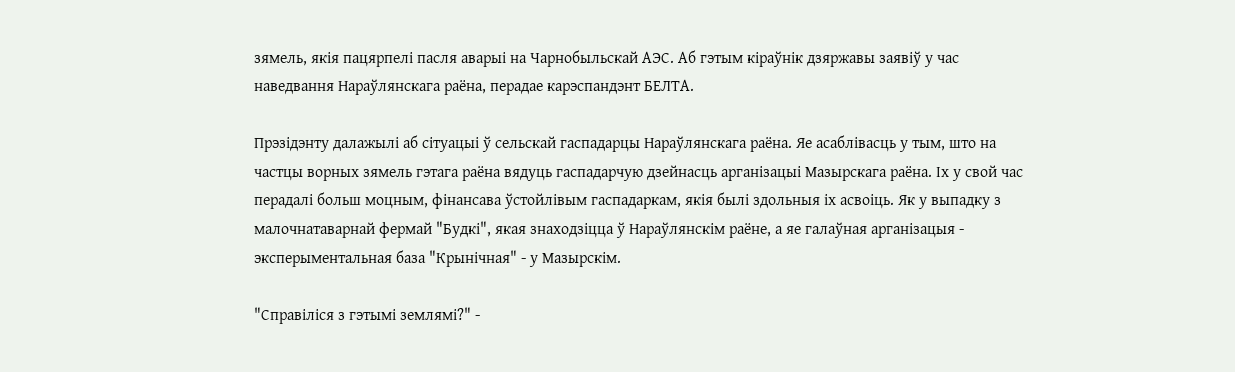зямель, якія пацярпелі пасля аварыі на Чарнобыльскай АЭС. Аб гэтым кіраўнік дзяржавы заявіў у час наведвання Нараўлянскага раёна, перадае карэспандэнт БЕЛТА.

Прэзідэнту далажылі аб сітуацыі ў сельскай гаспадарцы Нараўлянскага раёна. Яе асаблівасць у тым, што на частцы ворных зямель гэтага раёна вядуць гаспадарчую дзейнасць арганізацыі Мазырскага раёна. Іх у свой час перадалі больш моцным, фінансава ўстойлівым гаспадаркам, якія былі здольныя іх асвоіць. Як у выпадку з малочнатаварнай фермай "Будкі", якая знаходзіцца ў Нараўлянскім раёне, а яе галаўная арганізацыя - эксперыментальная база "Крынічная" - у Мазырскім.

"Справіліся з гэтымі землямі?" -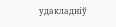удакладніў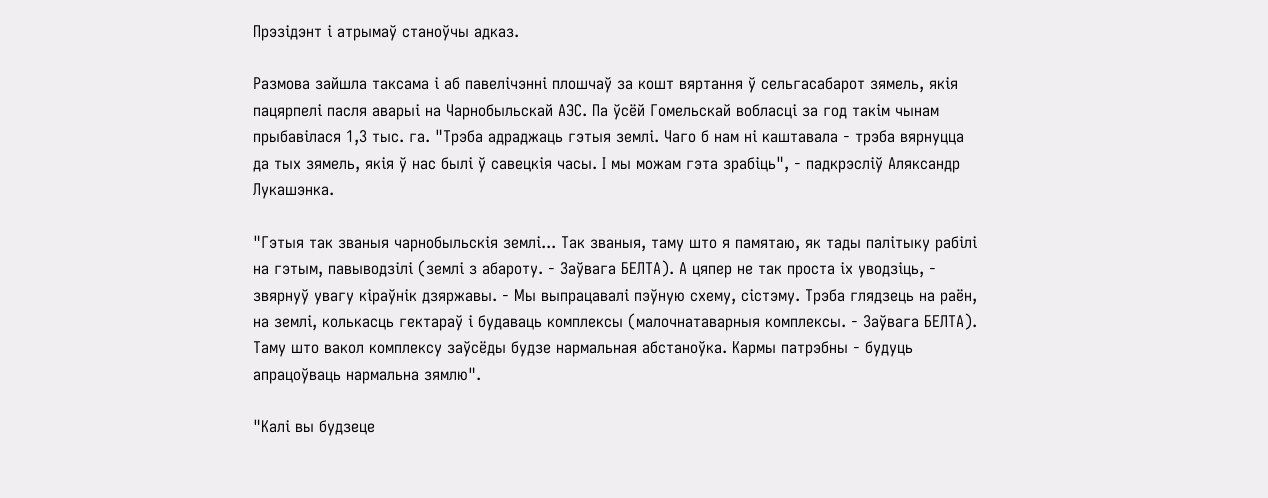Прэзідэнт і атрымаў станоўчы адказ.

Размова зайшла таксама і аб павелічэнні плошчаў за кошт вяртання ў сельгасабарот зямель, якія пацярпелі пасля аварыі на Чарнобыльскай АЭС. Па ўсёй Гомельскай вобласці за год такім чынам прыбавілася 1,3 тыс. га. "Трэба адраджаць гэтыя землі. Чаго б нам ні каштавала - трэба вярнуцца да тых зямель, якія ў нас былі ў савецкія часы. І мы можам гэта зрабіць", - падкрэсліў Аляксандр Лукашэнка.

"Гэтыя так званыя чарнобыльскія землі... Так званыя, таму што я памятаю, як тады палітыку рабілі на гэтым, павыводзілі (землі з абароту. - Заўвага БЕЛТА). А цяпер не так проста іх уводзіць, - звярнуў увагу кіраўнік дзяржавы. - Мы выпрацавалі пэўную схему, сістэму. Трэба глядзець на раён, на землі, колькасць гектараў і будаваць комплексы (малочнатаварныя комплексы. - Заўвага БЕЛТА). Таму што вакол комплексу заўсёды будзе нармальная абстаноўка. Кармы патрэбны - будуць апрацоўваць нармальна зямлю".

"Калі вы будзеце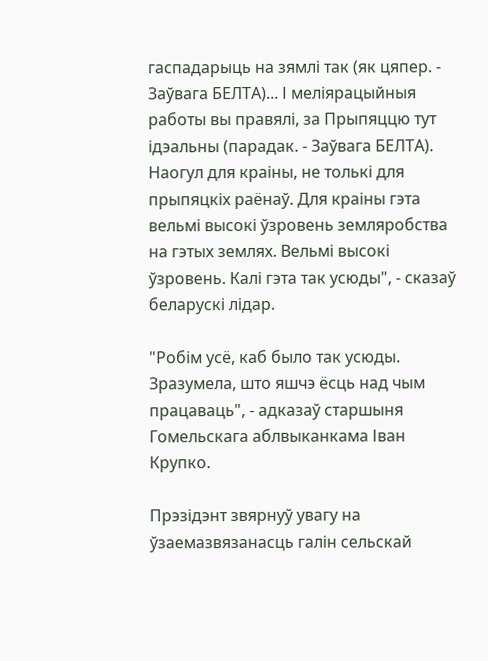гаспадарыць на зямлі так (як цяпер. - Заўвага БЕЛТА)... І меліярацыйныя работы вы правялі, за Прыпяццю тут ідэальны (парадак. - Заўвага БЕЛТА). Наогул для краіны, не толькі для прыпяцкіх раёнаў. Для краіны гэта вельмі высокі ўзровень земляробства на гэтых землях. Вельмі высокі ўзровень. Калі гэта так усюды", - сказаў беларускі лідар.

"Робім усё, каб было так усюды. Зразумела, што яшчэ ёсць над чым працаваць", - адказаў старшыня Гомельскага аблвыканкама Іван Крупко.

Прэзідэнт звярнуў увагу на ўзаемазвязанасць галін сельскай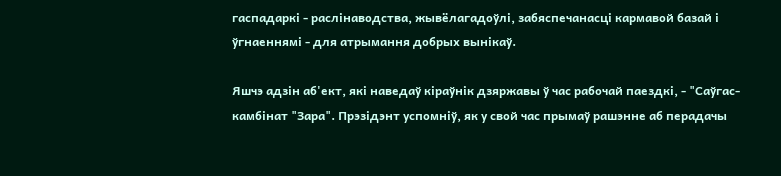гаспадаркі - раслінаводства, жывёлагадоўлі, забяспечанасці кармавой базай і ўгнаеннямі - для атрымання добрых вынікаў.

Яшчэ адзін аб'ект, які наведаў кіраўнік дзяржавы ў час рабочай паездкі, - "Саўгас-камбінат "Зара". Прэзідэнт успомніў, як у свой час прымаў рашэнне аб перадачы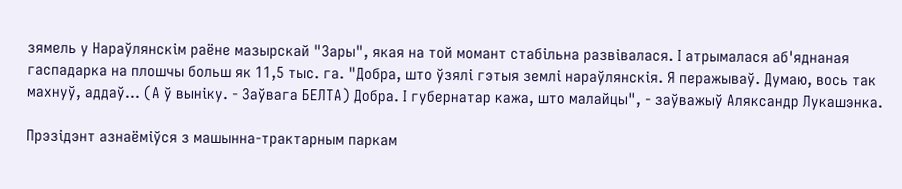зямель у Нараўлянскім раёне мазырскай "Зары", якая на той момант стабільна развівалася. І атрымалася аб'яднаная гаспадарка на плошчы больш як 11,5 тыс. га. "Добра, што ўзялі гэтыя землі нараўлянскія. Я перажываў. Думаю, вось так махнуў, аддаў... (А ў выніку. - Заўвага БЕЛТА) Добра. І губернатар кажа, што малайцы", - заўважыў Аляксандр Лукашэнка.

Прэзідэнт азнаёміўся з машынна-трактарным паркам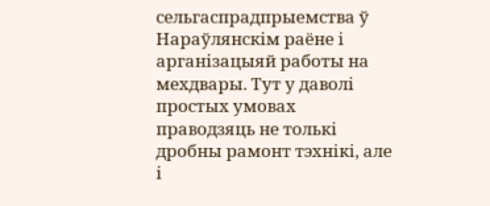сельгаспрадпрыемства ў Нараўлянскім раёне і арганізацыяй работы на мехдвары. Тут у даволі простых умовах праводзяць не толькі дробны рамонт тэхнікі, але і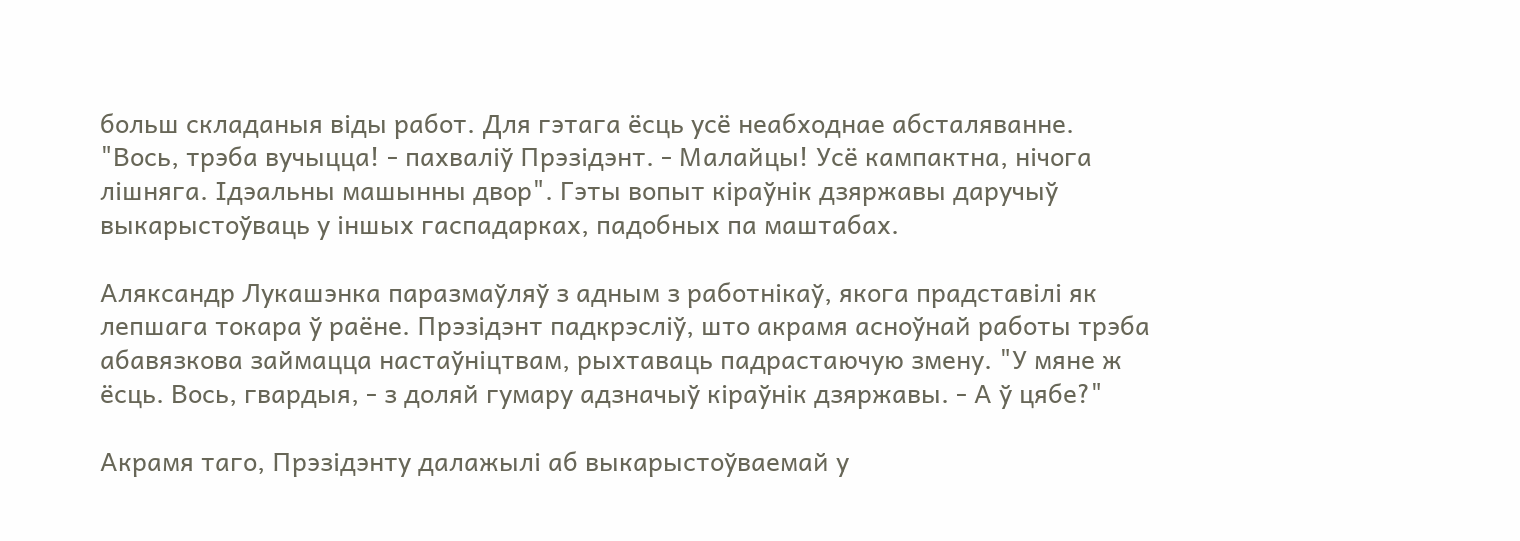больш складаныя віды работ. Для гэтага ёсць усё неабходнае абсталяванне. "Вось, трэба вучыцца! - пахваліў Прэзідэнт. - Малайцы! Усё кампактна, нічога лішняга. Ідэальны машынны двор". Гэты вопыт кіраўнік дзяржавы даручыў выкарыстоўваць у іншых гаспадарках, падобных па маштабах.

Аляксандр Лукашэнка паразмаўляў з адным з работнікаў, якога прадставілі як лепшага токара ў раёне. Прэзідэнт падкрэсліў, што акрамя асноўнай работы трэба абавязкова займацца настаўніцтвам, рыхтаваць падрастаючую змену. "У мяне ж ёсць. Вось, гвардыя, - з доляй гумару адзначыў кіраўнік дзяржавы. - А ў цябе?"

Акрамя таго, Прэзідэнту далажылі аб выкарыстоўваемай у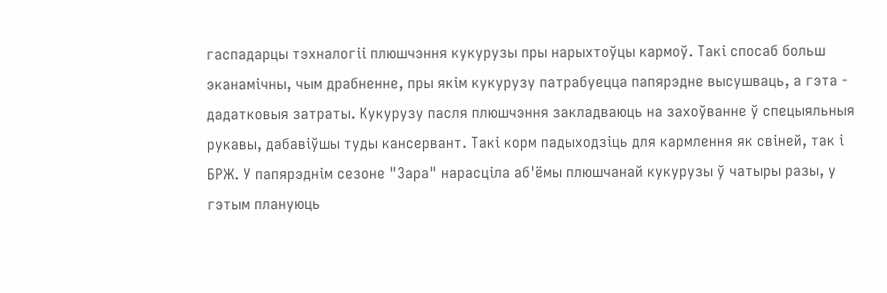гаспадарцы тэхналогіі плюшчэння кукурузы пры нарыхтоўцы кармоў. Такі спосаб больш эканамічны, чым драбненне, пры якім кукурузу патрабуецца папярэдне высушваць, а гэта - дадатковыя затраты. Кукурузу пасля плюшчэння закладваюць на захоўванне ў спецыяльныя рукавы, дабавіўшы туды кансервант. Такі корм падыходзіць для кармлення як свіней, так і БРЖ. У папярэднім сезоне "Зара" нарасціла аб'ёмы плюшчанай кукурузы ў чатыры разы, у гэтым плануюць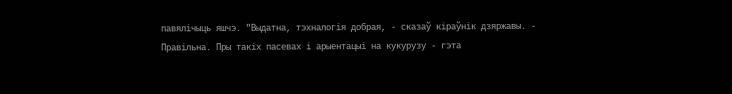павялічыць яшчэ. "Выдатна, тэхналогія добрая, - сказаў кіраўнік дзяржавы. - Правільна. Пры такіх пасевах і арыентацыі на кукурузу - гэта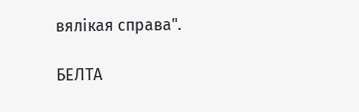вялікая справа".

БЕЛТА